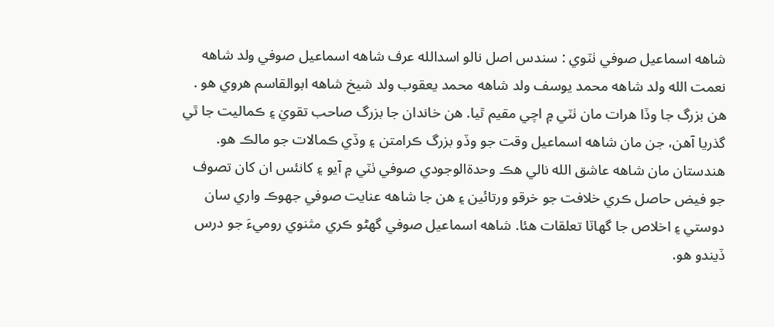شاهه اسماعيل صوفي ٺٽوي : سندس اصل نالو اسدالله عرف شاهه اسماعيل صوفي ولد شاهه نعمت الله ولد شاهه محمد يوسف ولد شاهه محمد يعقوب ولد شيخ شاهه ابوالقاسم هروي هو . هن بزرگ جا وڏا هرات مان ٺٽي ۾ اچي مقيم ٿيا. هن خاندان جا بزرگ صاحب تقويٰ ۽ ڪماليت جا ٿي گذريا آهن، جن مان شاهه اسماعيل وقت جو وڏو بزرگ ڪرامتن ۽ وڏي ڪمالات جو مالڪ هو. هندستان مان شاهه عاشق الله نالي هڪ وحدةالوجودي صوفي ٺٽي ۾ آيو ۽ کانئس ان کان تصوف جو فيض حاصل ڪري خلافت جو خرقو ورتائين ۽ هن جا شاهه عنايت صوفي جھوڪ واري سان دوستي ۽ اخلاص جا گھاٽا تعلقات هئا. شاهه اسماعيل صوفي گھڻو ڪري مثنوي روميءَ جو درس ڏيندو هو.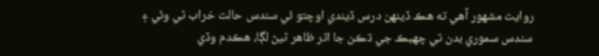روايت مشهور آهي ته هڪ ڏينهن درس ڏيندي اوچتو ئي سندس حالت خراب ٿي وئي ۽ سندس سموري بدن تي چهبڪ جي ڌڪن جا اثر ظاهر ٿيڻ لڳا، هڪدم وڏي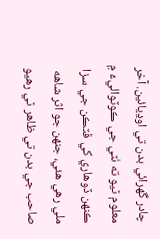چادر گھرائي بدن تي اوڍيائين. آخر معلوم ٿيو ته ٺٽي جي ڪوٽواليءَ ۾ ڪنهن ڏوهاري کي ڦٽڪن جي سزا ملي رهي هئي، جنهن جو اثر شاهه صاحب جي بدن تي ظاهر ٿي رهيو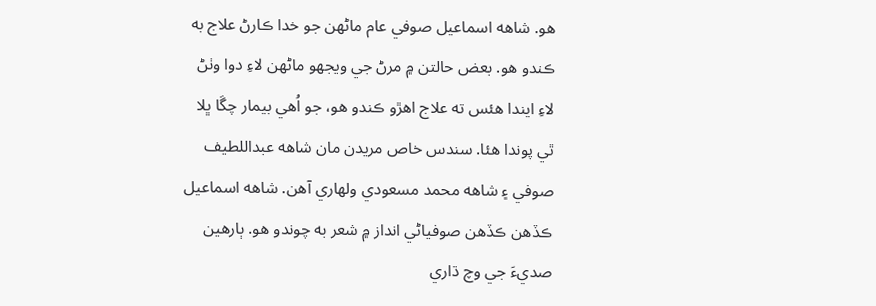هو. شاهه اسماعيل صوفي عام ماڻهن جو خدا ڪارڻ علاج به ڪندو هو. بعض حالتن ۾ مرڻ جي ويجھو ماڻهن لاءِ دوا وٺڻ لاءِ ايندا هئس ته علاج اهڙو ڪندو هو، جو اُهي بيمار چڱا ڀلا ٿي پوندا هئا. سندس خاص مريدن مان شاهه عبداللطيف صوفي ۽ شاهه محمد مسعودي ولهاري آهن. شاهه اسماعيل ڪڏهن ڪڏهن صوفياڻي انداز ۾ شعر به چوندو هو. ٻارهين صديءَ جي وچ ڌاري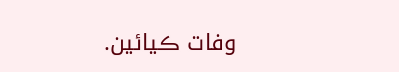وفات ڪيائين.